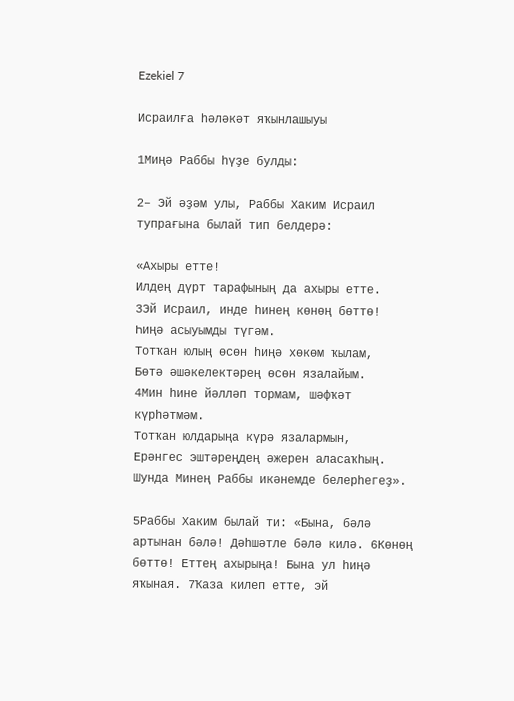Ezekiel 7

Исраилға һәләкәт яҡынлашыуы

1Миңә Раббы һүҙе булды:

2– Эй әҙәм улы, Раббы Хаким Исраил тупрағына былай тип белдерә:

«Ахыры етте!
Илдең дүрт тарафының да ахыры етте.
3Эй Исраил, инде һинең көнөң бөттө!
Һиңә асыуымды түгәм.
Тотҡан юлың өсөн һиңә хөкөм ҡылам,
Бөтә әшәкелектәрең өсөн язалайым.
4Мин һине йәлләп тормам, шәфҡәт күрһәтмәм.
Тотҡан юлдарыңа күрә язалармын,
Ерәнгес эштәреңдең әжерен аласаҡһың.
Шунда Минең Раббы икәнемде белерһегеҙ».

5Раббы Хаким былай ти: «Бына, бәлә артынан бәлә! Дәһшәтле бәлә килә. 6Көнөң бөттө! Еттең ахырыңа! Бына ул һиңә яҡыная. 7Ҡаза килеп етте, эй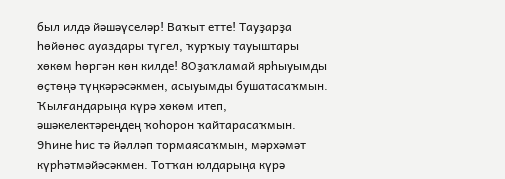был илдә йәшәүселәр! Ваҡыт етте! Тауҙарҙа һөйөнөс ауаздары түгел, ҡурҡыу тауыштары хөкөм һөргән көн килде! 8Оҙаҡламай ярһыуымды өҫтөңә түңкәрәсәкмен, асыуымды бушатасаҡмын. Ҡылғандарыңа күрә хөкөм итеп, әшәкелектәреңдең ҡоһорон ҡайтарасаҡмын. 9Һине һис тә йәлләп тормаясаҡмын, мәрхәмәт күрһәтмәйәсәкмен. Тотҡан юлдарыңа күрә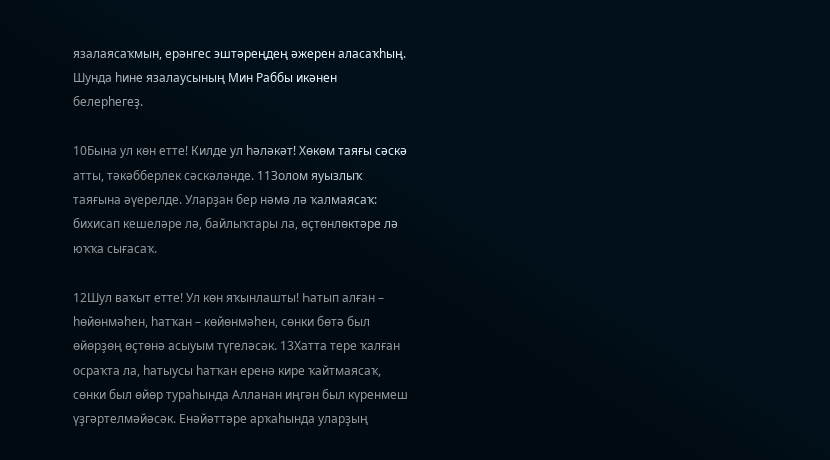язалаясаҡмын, ерәнгес эштәреңдең әжерен аласаҡһың. Шунда һине язалаусының Мин Раббы икәнен белерһегеҙ.

10Бына ул көн етте! Килде ул һәләкәт! Хөкөм таяғы сәскә атты, тәкәбберлек сәскәләнде. 11Золом яуызлыҡ таяғына әүерелде. Уларҙан бер нәмә лә ҡалмаясаҡ: бихисап кешеләре лә, байлыҡтары ла, өҫтөнлөктәре лә юҡҡа сығасаҡ.

12Шул ваҡыт етте! Ул көн яҡынлашты! Һатып алған – һөйөнмәһен, һатҡан – көйөнмәһен, сөнки бөтә был өйөрҙөң өҫтөнә асыуым түгеләсәк. 13Хатта тере ҡалған осраҡта ла, һатыусы һатҡан еренә кире ҡайтмаясаҡ, сөнки был өйөр тураһында Алланан иңгән был күренмеш үҙгәртелмәйәсәк. Енәйәттәре арҡаһында уларҙың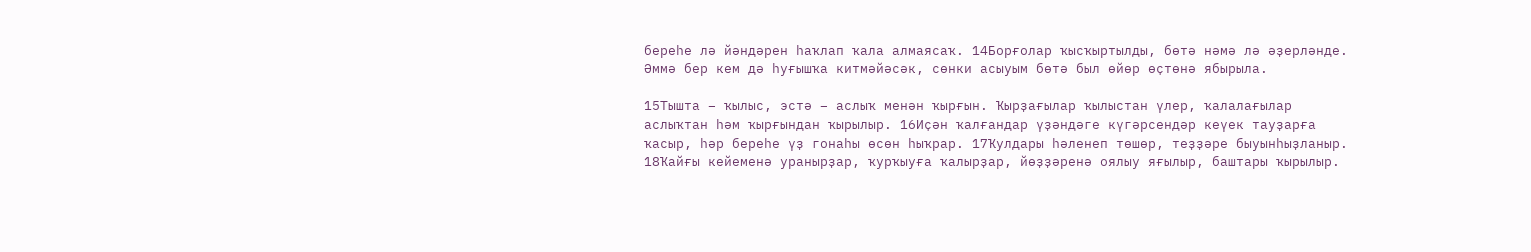береһе лә йәндәрен һаҡлап ҡала алмаясаҡ. 14Борғолар ҡысҡыртылды, бөтә нәмә лә әҙерләнде. Әммә бер кем дә һуғышҡа китмәйәсәк, сөнки асыуым бөтә был өйөр өҫтөнә ябырыла.

15Тышта – ҡылыс, эстә – аслыҡ менән ҡырғын. Ҡырҙағылар ҡылыстан үлер, ҡалалағылар аслыҡтан һәм ҡырғындан ҡырылыр. 16Иҫән ҡалғандар үҙәндәге күгәрсендәр кеүек тауҙарға ҡасыр, һәр береһе үҙ гонаһы өсөн һыҡрар. 17Ҡулдары һәленеп төшөр, теҙҙәре быуынһыҙланыр. 18Ҡайғы кейеменә уранырҙар, ҡурҡыуға ҡалырҙар, йөҙҙәренә оялыу яғылыр, баштары ҡырылыр.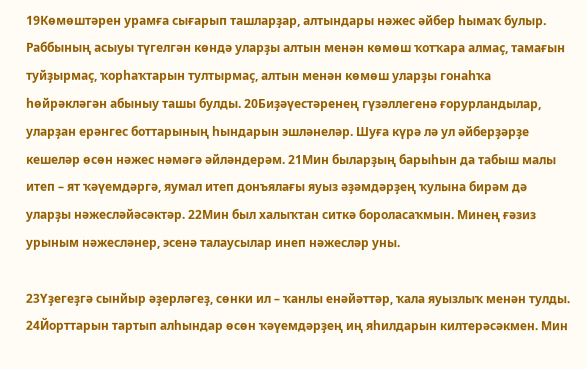19Көмөштәрен урамға сығарып ташларҙар, алтындары нәжес әйбер һымаҡ булыр. Раббының асыуы түгелгән көндә уларҙы алтын менән көмөш ҡотҡара алмаҫ, тамағын туйҙырмаҫ, ҡорһаҡтарын тултырмаҫ, алтын менән көмөш уларҙы гонаһҡа һөйрәкләгән абыныу ташы булды. 20Биҙәүестәренең гүзәллегенә ғорурландылар, уларҙан ерәнгес боттарының һындарын эшләнеләр. Шуға күрә лә ул әйберҙәрҙе кешеләр өсөн нәжес нәмәгә әйләндерәм. 21Мин быларҙың барыһын да табыш малы итеп – ят ҡәүемдәргә, яумал итеп донъялағы яуыз әҙәмдәрҙең ҡулына бирәм дә уларҙы нәжесләйәсәктәр. 22Мин был халыҡтан ситкә бороласаҡмын. Минең ғәзиз урыным нәжесләнер, эсенә талаусылар инеп нәжесләр уны.

23Үҙегеҙгә сынйыр әҙерләгеҙ, сөнки ил – ҡанлы енәйәттәр, ҡала яуызлыҡ менән тулды. 24Йорттарын тартып алһындар өсөн ҡәүемдәрҙең иң яһилдарын килтерәсәкмен. Мин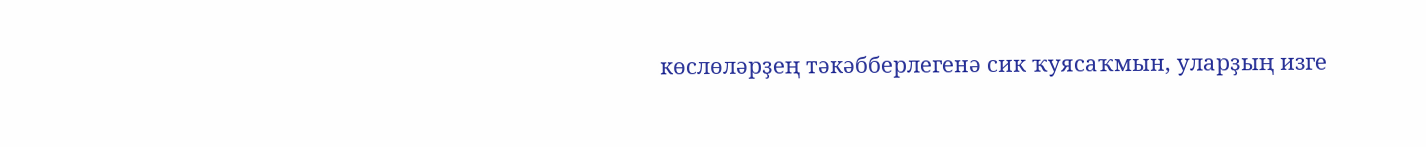көслөләрҙең тәкәбберлегенә сик ҡуясаҡмын, уларҙың изге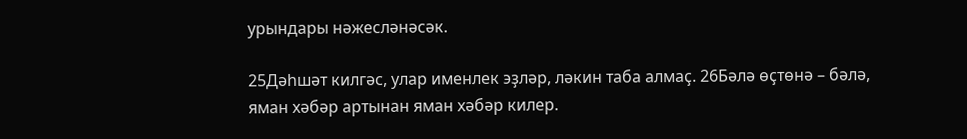урындары нәжесләнәсәк.

25Дәһшәт килгәс, улар именлек эҙләр, ләкин таба алмаҫ. 26Бәлә өҫтөнә – бәлә, яман хәбәр артынан яман хәбәр килер.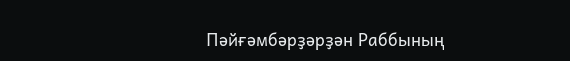Пәйғәмбәрҙәрҙән Раббының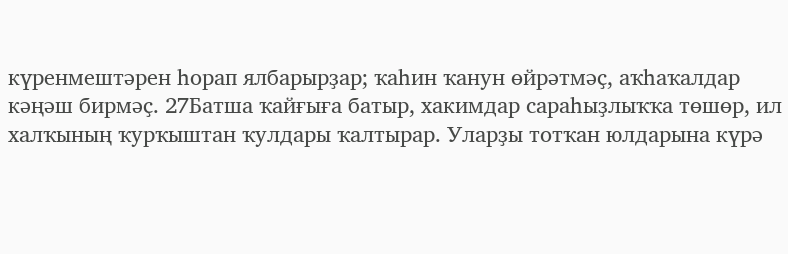күренмештәрен һорап ялбарырҙар; ҡаһин ҡанун өйрәтмәҫ, аҡһаҡалдар кәңәш бирмәҫ. 27Батша ҡайғыға батыр, хакимдар сараһыҙлыҡҡа төшөр, ил халҡының ҡурҡыштан ҡулдары ҡалтырар. Уларҙы тотҡан юлдарына күрә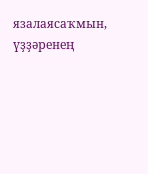язалаясаҡмын, үҙҙәренең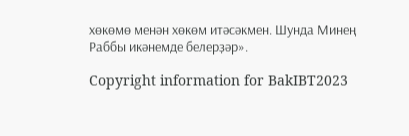хөкөмө менән хөкөм итәсәкмен. Шунда Минең Раббы икәнемде белерҙәр».

Copyright information for BakIBT2023